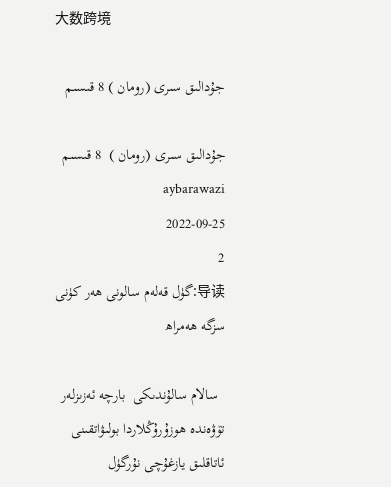大数跨境

جۇدالىق سىرى (رومان ) 8 قىسىم

جۇدالىق سىرى (رومان )  8 قىسىم aybarawazi
2022-09-25
2
导读:گۈل قەلەم سالونى ھەر كۈنى سزگە ھەمراھ

  سالام سالۇندىكى  بارچە ئەزىزلەر تۆۋەندە ھوزۇرۇڭلاردا بولىۋاتقىنى  ئاتاقلىق يازغۇچى نۇرگۈل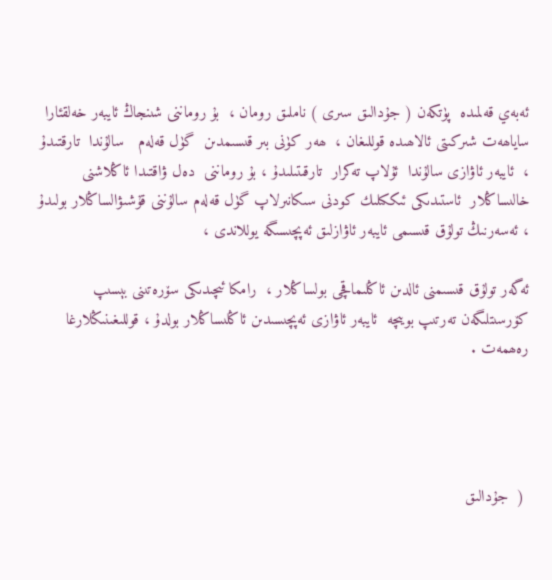ئەبەي قەلمىدە  پۈتكەن ( جۇدالىق سىرى ) ناملىق رومان ،  بۇ روماننى شىنجاڭ ئايبەر خەلقئارا ساياھەت شىركىتى ئالاھىدە قوللىغان ،  ھەر كۈنى بىر قىسىمدىن  گۈل قەلەم   سالۇندا  تارقتىدۇ ،  ئايبەر ئاۋازى سالۇندا  ئۇلاپ تەكرار  تارقىتىلىدۇ ، بۇ روماننى  دەل ۋاقتىدا ئاڭلاشنى خالىساڭلار  ئاستىدىكى ئىككىلىك كودنى سىكانىرلاپ گۈل قەلەم سالۇننى قۇشىۋالساڭلار بولىدۇ  ، ئەسەرنىڭ تولۇق قىسىمى ئايبەر ئاۋازلىق ئەپچىسىگە يوللاندى ،

ئەگەر تولۇق قىسىمنى ئالدىن ئاڭلىماقچى بولساڭلار ،  رامكا ئىچىدىكى سۆرەتىنى بېسىپ  كۆرسىتلىگەن تەرتىپ بويىچە  ئايبەر ئاۋازى ئەپچىسىدىن ئاڭلىساڭلار بولدۇ ، قوللىغىنىڭلارغا رەھمەت .




 (  جۇدالىق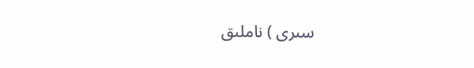سىرى ) ناملىق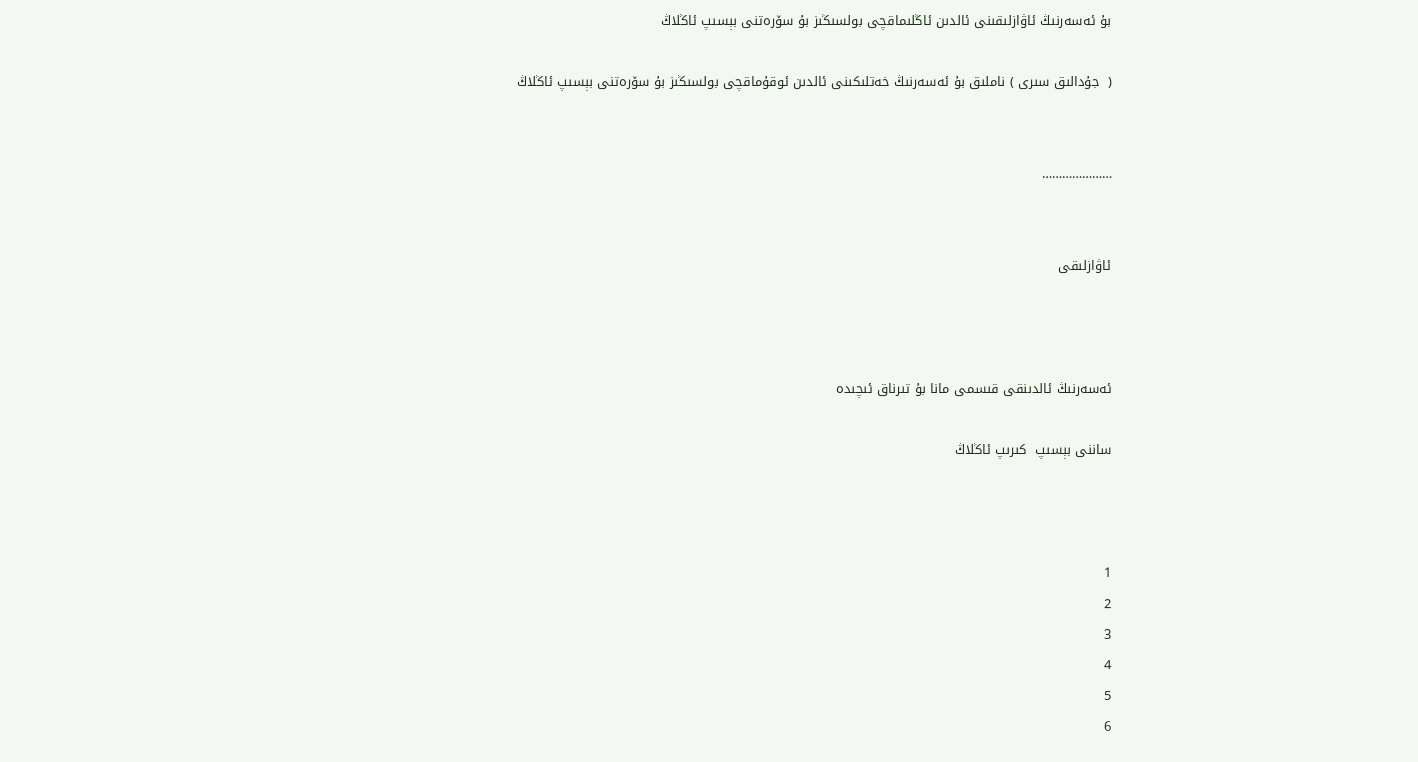بۇ ئەسەرنىڭ ئاۋازلىقىنى ئالدىن ئاڭلىماقچى بولسىڭىز بۇ سۆرەتنى بېسىپ ئاڭلاڭ

(  جۇدالىق سىرى ) ناملىق بۇ ئەسەرنىڭ خەتلىكىنى ئالدىن ئوقۇماقچى بولسىڭىز بۇ سۆرەتنى بېسىپ ئاڭلاڭ


…………………


ئاۋازلىقى



ئەسەرنىڭ ئالدىنقى قىسمى مانا بۇ تىرناق ئىچىدە

ساننى بېسىپ  كىرىپ ئاڭلاڭ



1
2
3
4
5
6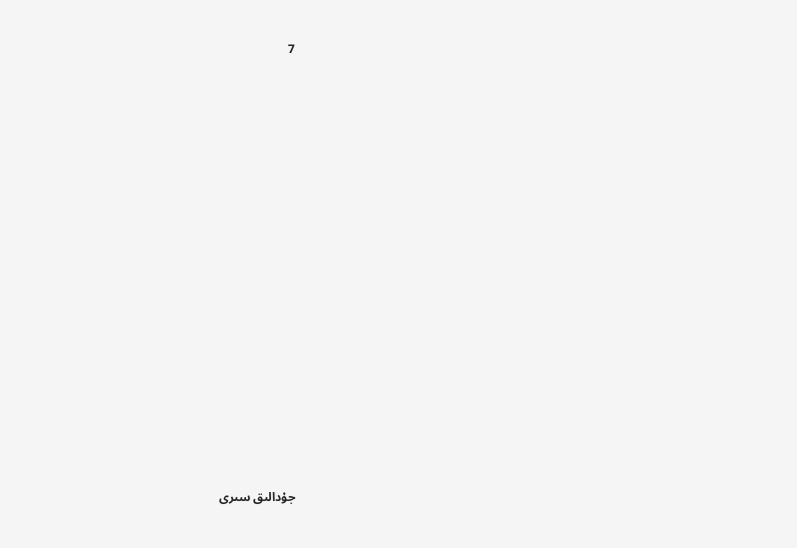7


















جۇدالىق سىرى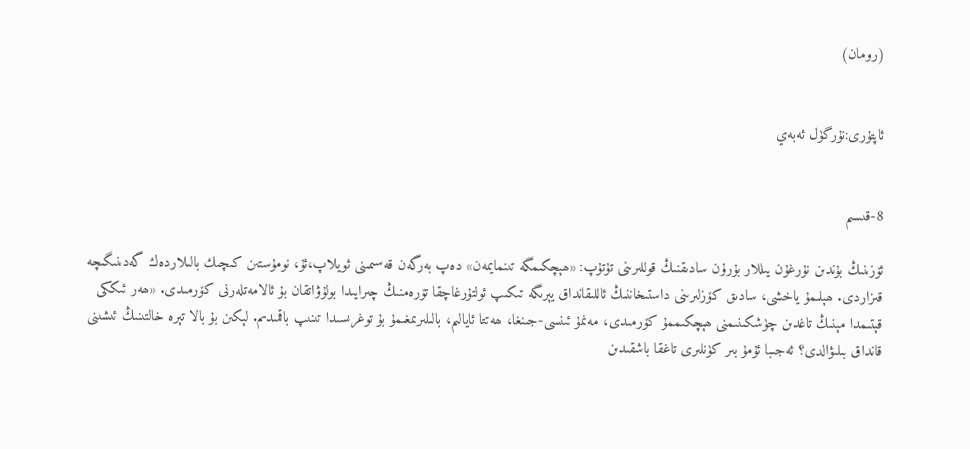(رومان)


ئاپتۇرى:نۇرگۈل ئەبەي


8-قىسىم

ئۆزىنىڭ بۇندىن نۇرغۇن يىللار بۇرۇن سادىقنىڭ قوللىرىنى تۇتۇپ: «ھېچكىمگە تىنمايمەن» دەپ بەرگەن قەسىمىنى ئويلاپ،ئۇ، نومۇستىن كىچىك بالىلاردەك گەدىنىگىچە قىزاردى. ھېلىمۇ ياخشى، سادىق كۆزلىرىنى داستىخاننىڭ ئاللىقانداق يېرىگە تىكىپ ئولتۇرغاچقا تۆرەمنىڭ چىرايىدا بولۇۋاتقان بۇ ئالامەتلەرنى كۆرمىدى. «ھەر ئىككى قېتىمدا مېنىڭ تاغدىن چۈشكىنىمنى ھېچكىممۇ كۆرمىدى، مەنمۇ ئىنسى-جىنغا، ھەتتا ئايالىم، بالىلىرىمغىمۇ بۇ توغرىسىدا تىنىپ باقمىدىم. لېكىن بۇ بالا تېرە خالتىنىڭ ئىشىنى قانداق بىلىۋالدى؟ ئەجىبا ئۇمۇ بىر كۈنلىرى تاغقا باشقىدىن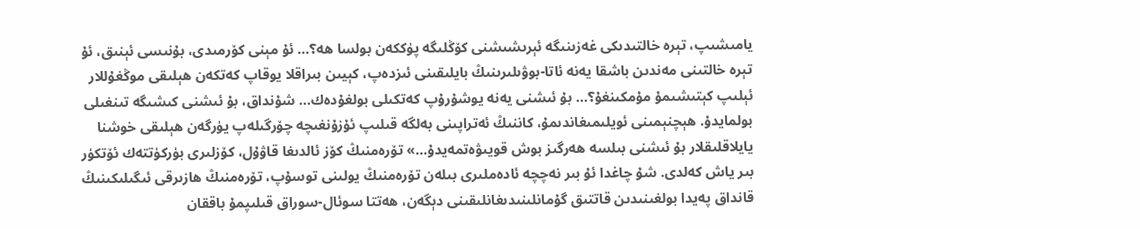يامىشىپ، تېرە خالتىدىكى غەزىنىگە ئېرىشىشنى كۆڭلىگە پۈككەن بولسا ھە؟... ئۇ مېنى كۆرمىدى، بۇنىسى ئېنىق، ئۇ تېرە خالتىنى مەندىن باشقا يەنە ئاتا-بوۋىلىرىنىڭ بايلىقىنى ئىزدەپ، كېيىن بىراقلا يوقاپ كەتكەن ھېلىقى موڭغۇللار ئېلىپ كېتىشىمۇ مۇمكىنغۇ؟... بۇ ئىشنى يەنە يوشۇرۇپ كەتكىلى بولغۇدەك... شۇنداق، بۇ ئىشنى كىشىگە تىنغىلى بولمايدۇ. ھېچنېمىنى ئويلىمىغاندىمۇ، كاننىڭ ئەتراپىنى بەلگە قىلىپ ئۇزۇنغىچە چۆرگىلەپ يۈرگەن ھېلىقى خوشنا يايلاقلىقلار بۇ ئىشنى بىلسە ھەرگىز بوش قويىۋەتمەيدۇ...» تۆرەمنىڭ كۆز ئالدىغا قاۋۇل، كۆزلىرى بۈركۈتتەك ئۆتكۈر بىر ياش كەلدى. شۇ چاغدا ئۇ بىر نەچچە ئادەملىرى بىلەن تۆرەمنىڭ يولىنى توسۇپ، تۆرەمنىڭ ھازىرقى ئىگىلىكىنىڭ قانداق پەيدا بولغىنىدىن قاتتىق گۇمانلىنىدىغانلىقىنى دېگەن، ھەتتا سوئال-سوراق قىلىپمۇ باققان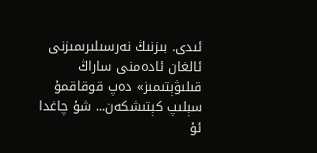ئىدى. بىزنىڭ نەرسىلىرىمىزنى ئالغان ئادەمنى ساراڭ قىلىۋېتىمىز» دەپ قوقاقمۇ سېلىپ كېتىشكەن... شۇ چاغدا ئۇ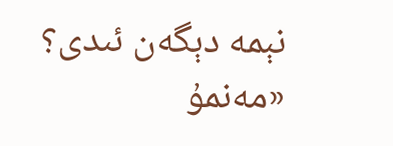نېمە دېگەن ئىدى؟ «مەنمۇ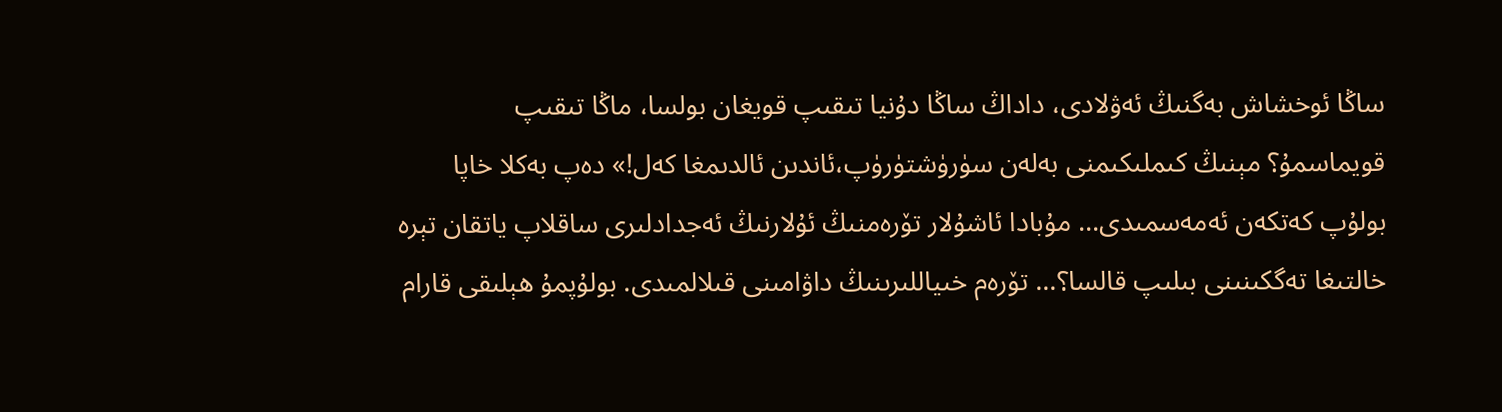ساڭا ئوخشاش بەگنىڭ ئەۋلادى، داداڭ ساڭا دۇنيا تىقىپ قويغان بولسا، ماڭا تىقىپ قويماسمۇ؟ مېنىڭ كىملىكىمنى بەلەن سۈرۈشتۈرۈپ،ئاندىن ئالدىمغا كەل!» دەپ بەكلا خاپا بولۇپ كەتكەن ئەمەسمىدى... مۇبادا ئاشۇلار تۆرەمنىڭ ئۇلارنىڭ ئەجدادلىرى ساقلاپ ياتقان تېرە خالتىغا تەگكىنىنى بىلىپ قالسا؟... تۆرەم خىياللىرىنىڭ داۋامىنى قىلالمىدى. بولۇپمۇ ھېلىقى قارام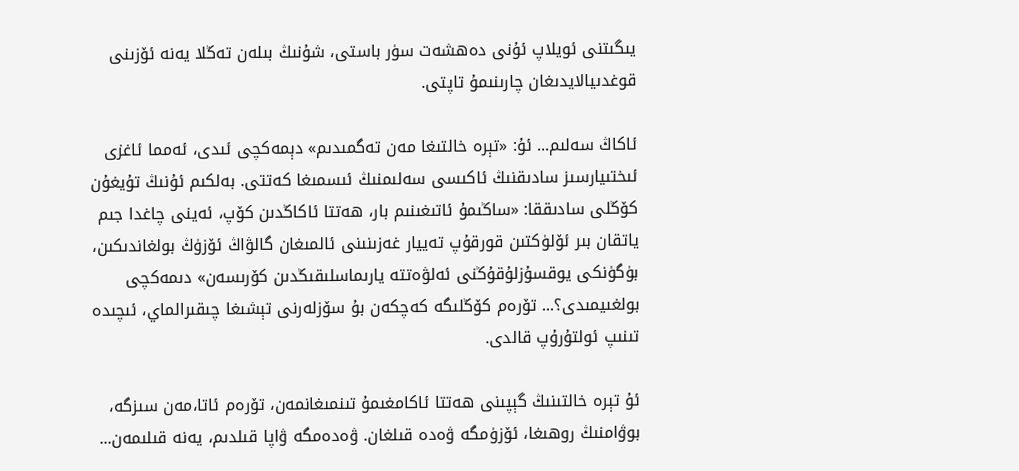يىگىتنى ئويلاپ ئۇنى دەھشەت سۈر باستى، شۇنىڭ بىلەن تەڭلا يەنە ئۆزىنى قوغدىيالايدىغان چارىنىمۇ تاپتى.

ئاكاڭ سەلىم... ئۇ: «تېرە خالتىغا مەن تەگمىدىم» دېمەكچى ئىدى، ئەمما ئاغزى ئىختىيارسىز سادىقنىڭ ئاكىسى سەلىمنىڭ ئىسمىغا كەتتى. بەلكىم ئۇنىڭ تۇيغۇن كۆڭلى سادىققا: «ساڭىمۇ ئاتىغىنىم بار، ھەتتا ئاكاڭدىن كۆپ، ئەينى چاغدا جىم ياتقان بىر ئۆلۈكتىن قورقۇپ تەييار غەزىنىنى ئالمىغان گالۋاڭ ئۆزۈڭ بولغاندىكىن، بۈگۈنكى يوقسۇزلۇقۇڭنى ئەلۋەتتە يارىماسلىقىڭدىن كۆرىسەن» دىمەكچى بولغىيمىدى؟... تۆرەم كۆڭلىگە كەچكەن بۇ سۆزلەرنى تېشىغا چىقىرالماي، ئىچىدە تىنىپ ئولتۇرۇپ قالدى.

ئۇ تېرە خالتىنىڭ گېپىنى ھەتتا ئاكامغىمۇ تىنمىغانمەن، تۆرەم ئاتا،مەن سىزگە، بوۋامنىڭ روھىغا، ئۆزۈمگە ۋەدە قىلغان. ۋەدەمگە ۋاپا قىلدىم، يەنە قىلىمەن...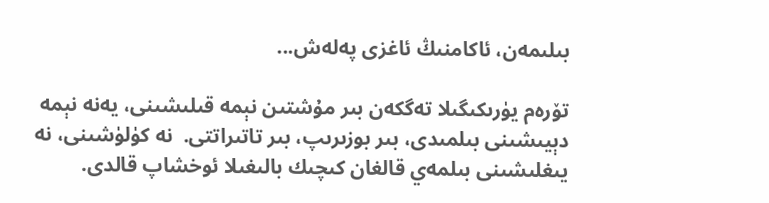بىلىمەن، ئاكامنىڭ ئاغزى پەلەش...

تۆرەم يۈرىكىگىلا تەگكەن بىر مۇشتىن نېمە قىلىشىنى، يەنە نېمە دېيىشىنى بىلمىدى، بىر بوزىرىپ، بىر تاتىراتتى.  نە كۈلۈشىنى، نە يىغلىشىنى بىلمەي قالغان كىچىك بالىغىلا ئوخشاپ قالدى.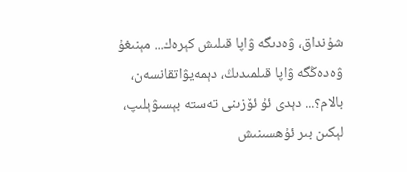شۇنداق، ۋەدىگە ۋاپا قىلىش كېرەك... مېنىغۇ ۋەدەڭگە ۋاپا قىلمىدىڭ، دېمەيۋاتقانسەن، بالام؟... دېدى ئۇ ئۆزىنى تەستە بېسىۋېلىپ، لېكىن بىر ئۇھسىنىش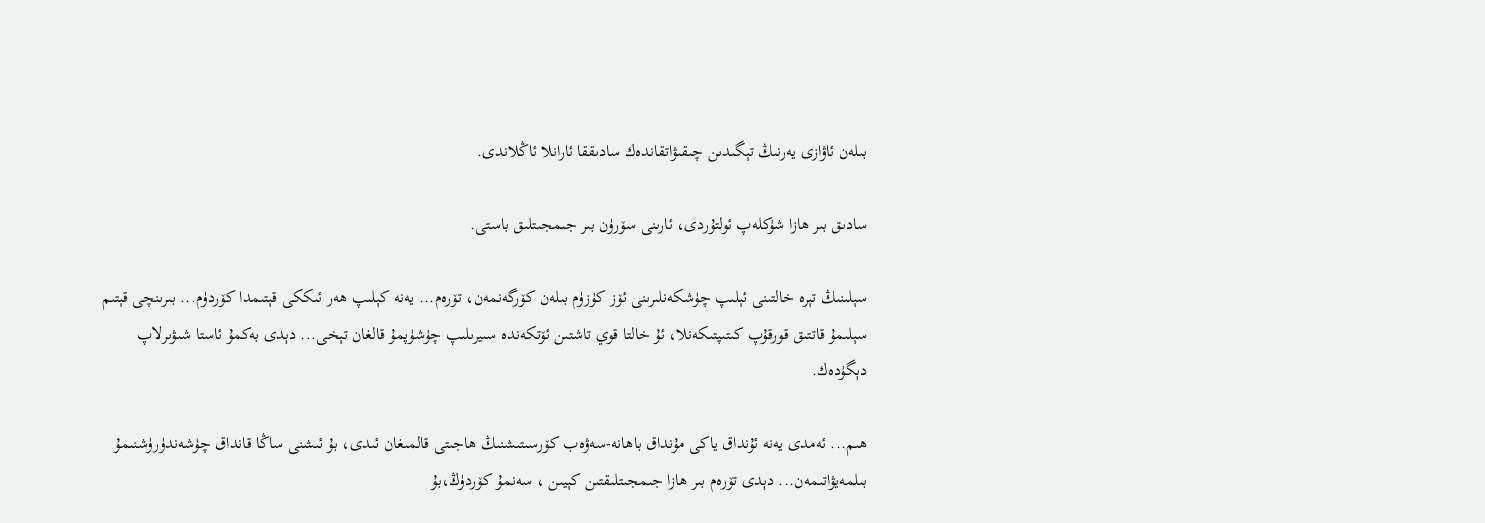بىلەن ئاۋازى يەرنىڭ تېگىدىن چىقىۋاتقاندەك سادىققا ئارانلا ئاڭلاندى.

سادىق بىر ھازا شۈكلەپ ئولتۇردى، ئارىنى سۆرۈن بىر جىمجىتلىق باستى.

سېلىنىڭ تېرە خالتىنى ئېلىپ چۈشكەنلىرىنى ئۆز كۈزۈم بىلەن كۆرگەنمەن، تۆرەم... يەنە كېلىپ ھەر ئىككى قېتىمدا كۆردۈم... بىرىنچى قېتىم سېلىمۇ قاتتىق قورقۇپ كىتىپتىكەنلا، ئۇ خالتا قوي تاشتىن ئۆتكەندە سىيرىلىپ چۈشۈپمۇ قالغان تېخى... دېدى بەكمۇ ئاستا شىۋىرلاپ دېگۈدەك.

ھىم... ئەمدى يەنە ئۇنداق ياكى مۇنداق باھانە-سەۋەب كۆرسىتىشنىڭ ھاجىتى قالمىغان ئىدى، بۇ ئىشنى ساڭا قانداق چۈشەندۈرۈشنىمۇ بىلمەيۋاتىمەن... دېدى تۆرەم بىر ھازا جىمجىتلىقتىن كېيىن ، سەنمۇ كۆردۈڭ،بۇ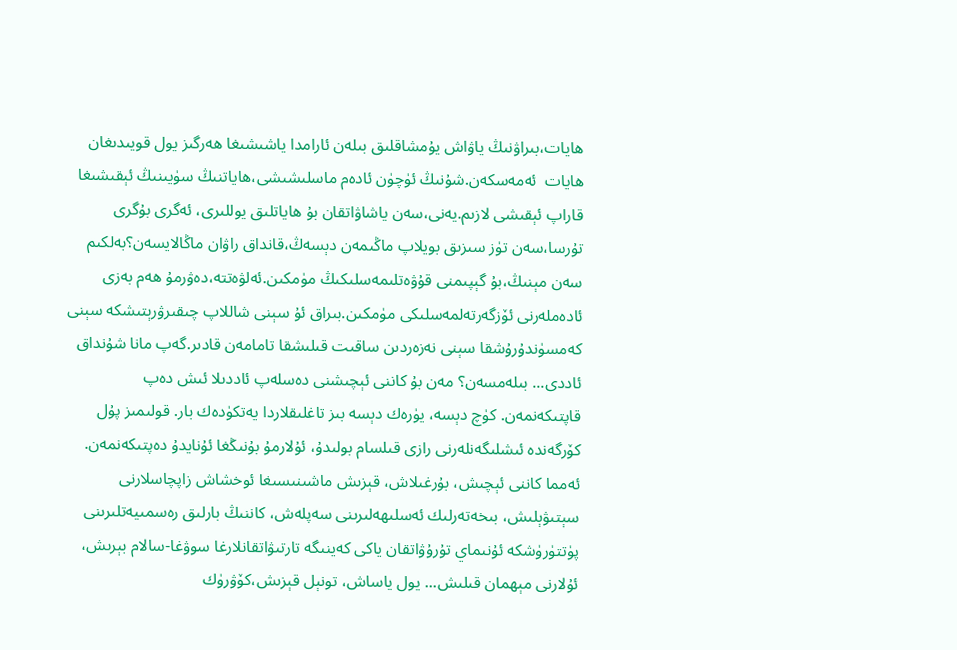ھايات،بىراۋنىڭ ياۋاش يۇمشاقلىق بىلەن ئارامدا ياشىشىغا ھەرگىز يول قويىدىغان ھايات  ئەمەسكەن.شۇنىڭ ئۈچۈن ئادەم ماسلىشىشى،ھاياتنىڭ سۈيىنىڭ ئېقىشىغا قاراپ ئېقىشى لازىم.يەنى،سەن ياشاۋاتقان بۇ ھاياتلىق يوللىرى، ئەگرى بۇگرى تۇرسا،سەن تۈز سىزىق بويلاپ ماڭىمەن دېسەڭ،قانداق راۋان ماڭالايسەن؟بەلكىم سەن مېنىڭ،بۇ گېپىمنى قۇۋەتلىمەسلىكىڭ مۈمكىن.ئەلۋەتتە،دەۋرمۇ ھەم بەزى ئادەملەرنى ئۆزگەرتەلمەسلىكى مۈمكىن.بىراق ئۇ سېنى شاللاپ چىقىرۋرېتىشكە سېنى كەمسۈندۇرۇشقا سېنى نەزەردىن ساقىت قىلىشقا تامامەن قادىر.گەپ مانا شۇنداق ئاددى... بىلەمسەن؟ مەن بۇ كاننى ئېچىشنى دەسلەپ ئاددىلا ئىش دەپ قاپتىكەنمەن. كۈچ دېسە، يۈرەك دېسە بىز تاغلىقلاردا يەتكۈدەك بار. قولىمىز پۇل كۆرگەندە ئىشلىگەنلەرنى رازى قىلسام بولىدۇ، ئۇلارمۇ بۇنىڭغا ئۇنايدۇ دەپتىكەنمەن. ئەمما كاننى ئېچىش، بۇرغىلاش، قېزىش ماشىنىسىغا ئوخشاش زاپچاسلارنى سېتىۋېلىش، بىخەتەرلىك ئەسلىھەلىرىنى سەپلەش، كاننىڭ بارلىق رەسمىيەتلىرىنى پۈتتۈرۈشكە ئۇنىماي تۇرۇۋاتقان ياكى كەينىگە تارتىۋاتقانلارغا سوۋغا-سالام بېرىش، ئۇلارنى مېھمان قىلىش... يول ياساش، تونېل قېزىش،كۆۋرۈك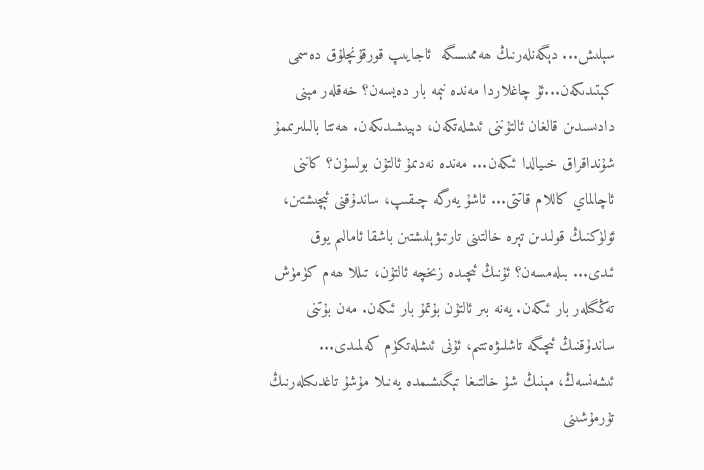سېلىش... دېگەنلەرنىڭ ھەممىسىگە  ئاجايىپ قورقۇنچلۇق دەسمى كېتىدىكەن...ئۇ چاغلاردا مەندە نېمە بار دەيسەن؟ خەقلەر مېنى دادىسىدىن قالغان ئالتۇننى ئىشلەتكەن، دېيىشىدىكەن. ھەتتا بالىلىرىممۇ شۇنداقراق خىيالدا ئىكەن... مەندە نەدىمۇ ئالتۇن بولسۇن؟ كاننى ئاچالماي كاللام قاتتى... ئاشۇ يەرگە چىقىپ، ساندۇقنى ئېچىشتىن، ئۆلۈكنىڭ قولىدىن تېرە خالتىنى تارتىۋېلىشتىن باشقا ئامالىم يوق ئىدى... بىلەمسەن؟ ئۇنىڭ ئىچىدە زىخچە ئالتۇن، تىللا ھەم كۈمۈش تەڭگىلەر بار ئىكەن. يەنە بىر ئالتۇن بۇتمۇ بار ئىكەن. مەن بۇتنى ساندۇقنىڭ ئىچىگە تاشلىۋەتتىم، ئۇنى ئىشلەتكۈم كەلمىدى... ئىشەنسەڭ، مېنىڭ شۇ خالتىغا تېگىشىمدە يەنىلا مۇشۇ تاغدىكىلەرنىڭ تۇرمۇشىنى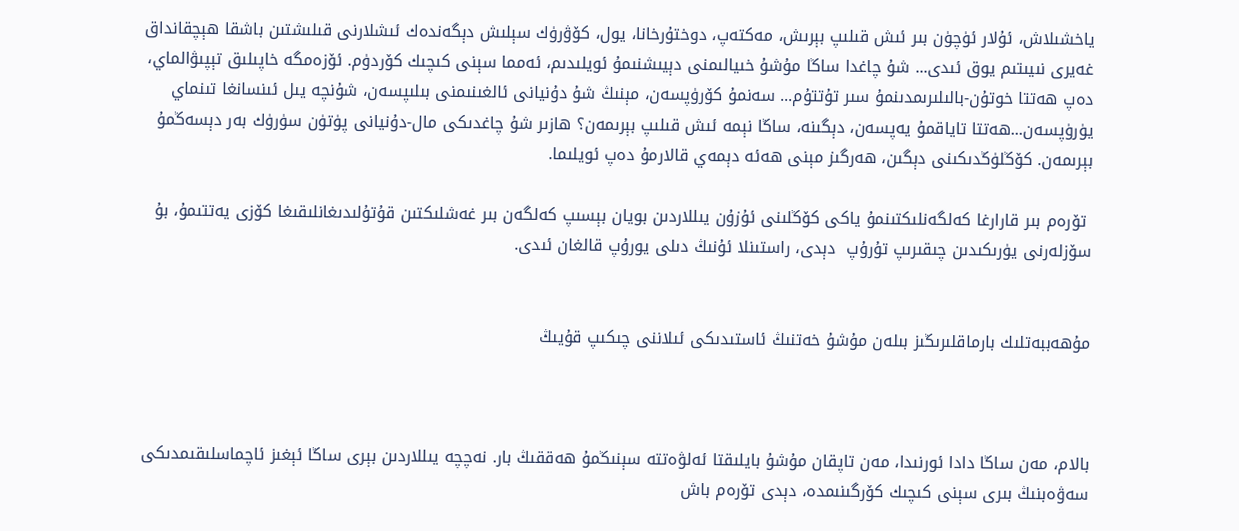ياخشىلاش، ئۇلار ئۈچۈن بىر ئىش قىلىپ بېرىش، مەكتەپ، دوختۇرخانا، يول، كۆۋرۈك سېلىش دېگەندەك ئىشلارنى قىلىشتىن باشقا ھېچقانداق غەيرى نىيىتىم يوق ئىدى... شۇ چاغدا ساڭا مۇشۇ خىيالىمنى دېيىشنىمۇ ئويلىدىم، ئەمما سېنى كىچىك كۆردۈم. ئۆزەمگە خاپىلىق تېپىۋالماي، دەپ ھەتتا خوتۇن-بالىلىرىمدىنمۇ سىر تۇتتۇم... سەنمۇ كۆرۈپسەن، مېنىڭ شۇ دۇنيانى ئالغىنىمنى بىلىپسەن، شۇنچە يىل ئىنسانغا تىنماي يۈرۈپسەن...ھەتتا تاياقمۇ يەپسەن، دېگىنە، ساڭا نېمە ئىش قىلىپ بېرىمەن؟ ھازىر شۇ چاغدىكى مال-دۇنيانى پۈتۈن سۈرۈك بەر دېسەڭمۇ بېرىمەن. كۆڭلۈڭدىكىنى دېگىن، ھەرگىز مېنى ھەئە دېمەي قالارمۇ دەپ ئويلىما.

 تۆرەم بىر قارارغا كەلگەنلىكتىنمۇ ياكى كۆڭلىنى ئۇزۇن يىللاردىن بويان بېسىپ كەلگەن بىر غەشلىكتىن قۇتۇلىدىغانلىقىغا كۆزى يەتتىمۇ، بۇ سۆزلەرنى يۈرىكىدىن چىقىرىپ تۇرۇپ  دېدى، راستىنلا ئۇنىڭ دىلى يورۇپ قالغان ئىدى.


مۇھەببەتلىك بارماقلىرىڭىز بىلەن مۇشۇ خەتنىڭ ئاستىدىكى ئىلاننى چىكىپ قۇيىڭ



بالام، مەن ساڭا دادا ئورنىدا، مەن تاپقان مۇشۇ بايلىقتا ئەلۋەتتە سېنىڭمۇ ھەققىڭ بار. نەچچە يىللاردىن بېرى ساڭا ئېغىز ئاچماسلىقىمدىكى سەۋەبنىڭ بىرى سېنى كىچىك كۆرگىنىمدە، دېدى تۆرەم باش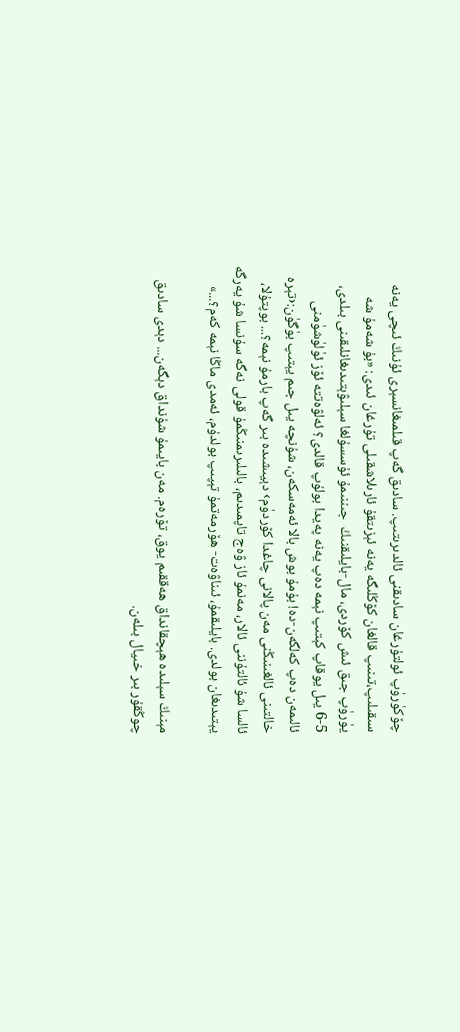چۆكۈرۈپ ئولتۇرغان سادىقنى ئالدىرىتىپ. سادىق گەپ قىلمىغانسېرى ئۇنىڭ ئىچى يەنە سىقىلىپ،تىنىپ قالغان كۆڭلىگە يەنە ئېزىتقۇ ئارىلاشقىلى تۇرغان ئىدى: «بۇ شەمۇ شە يۈرۈپ جىق ئىش كۆردى، مال-بايلىقنىڭ  جىننىمۇ ئۇسسۇلغا سېلىۋېتىدىغانلىقىنى بىلدى، 5-6 يىل يوقاپ كېتىپ نېمە دەپ يەنە پەيدا بولۇپ قالدى؟ ئەلۋەتتە ئۆز ئۈلۈشۈمنى ئالىمەن دەپ كەلگەن-دە! بۇمۇ بوش بالا ئەمەسكەن، شۇنچە يىل جىم يېتىپ بۈگۈن:‹تېرە خالتىنى ئالغىنىڭنى مەن پالانى چاغدا كۆردۈم› دېيىشىدە بىر گەپ بارمۇ نېمە؟... بوپتۇلا، ئالسا شۇ ئالتۇننى ئالار، مەنمۇ ئاز ۋەج تاپمىدىم، بالىلىرىمنىڭمۇ قولى نەگە سۇنسا شۇ يەرگە يېتىدىغان بولدى. بايلىقمۇ، ئىناۋەت- ھۆرمەتمۇ تېپىپ بولدۇم، ئەمدى ماڭا نېمە كەم؟...»

مېنىڭ سېلىدە ھېچقانداق ھەققىم يوق، تۆرەم. مەن بايىمۇ شۇنداق دېگەن... دېدى سادىق چوڭقۇر بىر خىيال بىلەن.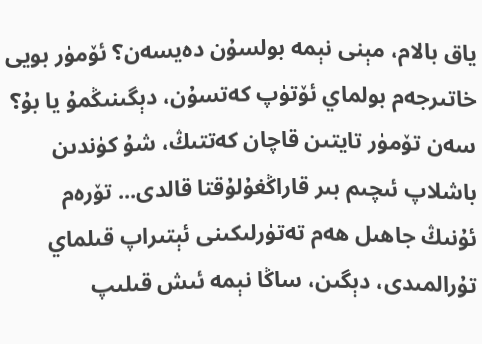ياق بالام، مېنى نېمە بولسۇن دەيسەن؟ ئۆمۈر بويى خاتىرجەم بولماي ئۆتۈپ كەتسۇن، دېگىنىڭمۇ يا بۇ؟ سەن تۆمۈر تايتىن قاچان كەتتىڭ، شۇ كۈندىن باشلاپ ئىچىم بىر قاراڭغۇلۇقتا قالدى... تۆرەم ئۇنىڭ جاھىل ھەم تەتۈرلىكىنى ئېتىراپ قىلماي تۇرالمىدى، دېگىن، ساڭا نېمە ئىش قىلىپ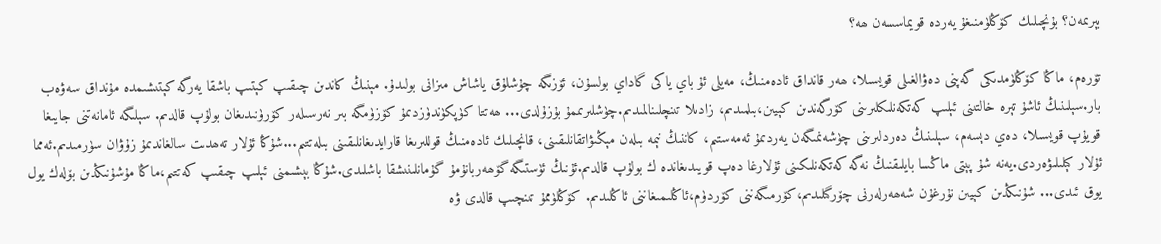بېرىمەن؟ بۇنچىلىك كۆڭلۈمنىغۇ يەردە قويماسسەن ھە؟

تۆرەم، ماڭا كۆڭلۈمدىكى گەپنى دەۋالغىلى قويسىلا، ھەر قانداق ئادەمنىڭ، مەيلى ئۇ باي ياكى گاداي بولسۇن، ئۆزىگە چۇشلۇق ياشاش مىزانى بولىدۇ. مېنىڭ كاندىن چىقىپ كېتىپ باشقا يەرگە كېتىشىمدە مۇنداق سەۋەب بار.سېلىنىڭ ئاشۇ تېرە خالتىنى ئېلىپ كەتكەنلىكلىرىنى كۆرگەندىن كېيىن،بىلمىدىم، زادىلا تىنچلىنالمىدىم.چۈشلىرىممۇ بۇزۇلدى... ھەتتا كۈپكۈندۈزدىمۇ كۆزۈمگە بىر نەرسىلەر كۆرۈنىدىغان بولۇپ قالدىم. سېلىگە ئامانەتنى جايىغا قويۇپ قويسىلا، دەي دېسەم، سېلىنىڭ دەردلىرىنى چۈشەنمىگەن يەردىمۇ ئەمەستىم، كاننىڭ نېمە بىلەن مېڭىۋاتقانلىقىنى، قانچىلىك ئادەمنىڭ قوللىرىغا قارايدىغانلىقىنى بىلەتتىم...شۇڭا ئۇلار تەھدىت سالغاندىمۇ زۇۋان سۈرمىدىم.ئەمما ئۇلار كېلىلىۋەردى.يەنە شۇ پېتى ماڭسا بايلىقنىڭ نەگە كەتكەنلىكىنى ئۇلارغا دەپ قويىدىغاندە ك بولۇپ قالدىم.ئۇنىڭ ئۈستىگە گۆھەربانۇمۇ گۇمانلىنىشقا باشلىدى.شۇڭا بېشىمنى ئېلىپ چىقىپ كەتتىم،ماڭا مۇشۇنىڭدىن بۆلەك يول يوق ئىدى... شۇنىڭدىن كېيىن نۇرغۇن شەھەرلەرنى چۆرگىلىدىم،كۆرمىگەننى كۆردۈم،ئاڭلىمىغاننى ئاڭلىدىم. كۆڭلۈممۇ تىنچىپ قالدى ۋە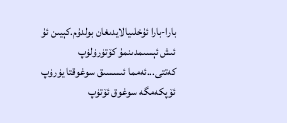بارا-بارا ئۇخلىيالايدىغان بولدۇم.كېيىن ئۇ ئىش ئېسىمدىنمۇ كۆتۈرۈلۈپ كەتتى...ئەمما ئىسسىق سوغوقتا يۈرۈپ ئۆپكەمگە سوغوق ئۆتۈپ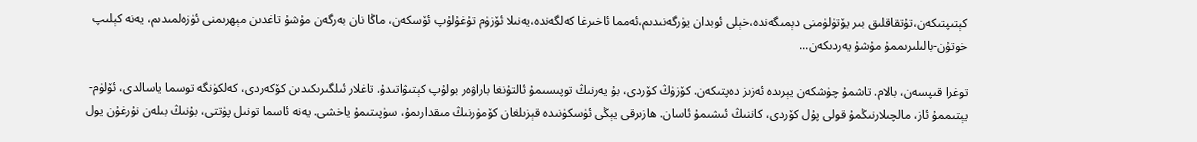كېتىپتىكەن،تۇتقاقلىق بىر يۆتۈلۈمنى دېمىگەندە،خېلى ئوبدان يۈرگەنىدىم،ئەمما ئاخىرغا كەلگەندە،يەنىلا ئۆزۈم تۇغۇلۇپ ئۆسكەن، ماڭا نان بەرگەن مۇشۇ تاغدىن مېھرىمنى ئۈزەلمىدىم، يەنە كېلىپ خوتۇن-بالىلىرىممۇ مۇشۇ يەردىكەن...

توغرا قىپسەن، بالام. تاشمۇ چۈشكەن يېرىدە ئەزىز دەپتىكەن. كۆزۈڭ كۆردى، بۇ يەرنىڭ توپىسىمۇ ئالتۇنغا باراۋەر بولۇپ كېتىۋاتىدۇ. تاغلار ئىلگىرىكىدىن كۆكەردى، كەلكۈنگە توسما ياسالدى، ئۆلۈم-يېتىممۇ ئاز، مالچىلارنىڭمۇ قولى پۇل كۆردى، كاننىڭ ئىشىمۇ ئاسان. ھازىرقى يېڭى ئۈسكۈنىدە قېزىلغان كۆمۈرنىڭ مىقدارىمۇ، سۈپىتىمۇ ياخشى. يەنە ئاسما تونىل پۈتتى، بۇنىڭ بىلەن نۇرغۇن يول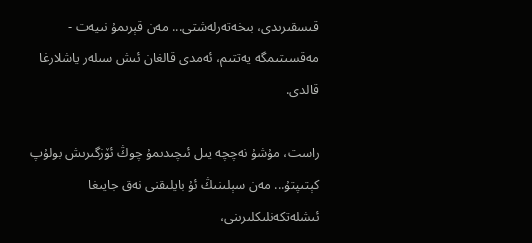قىسقىرىدى، بىخەتەرلەشتى... مەن قېرىمۇ نىيەت - مەقسىتىمگە يەتتىم، ئەمدى قالغان ئىش سىلەر ياشلارغا قالدى.

راست، مۇشۇ نەچچە يىل ئىچىدىمۇ چوڭ ئۆزگىرىش بولۇپ كېتىپتۇ... مەن سېلىنىڭ ئۇ بايلىقنى نەق جايىغا ئىشلەتكەنلىكلىرىنى،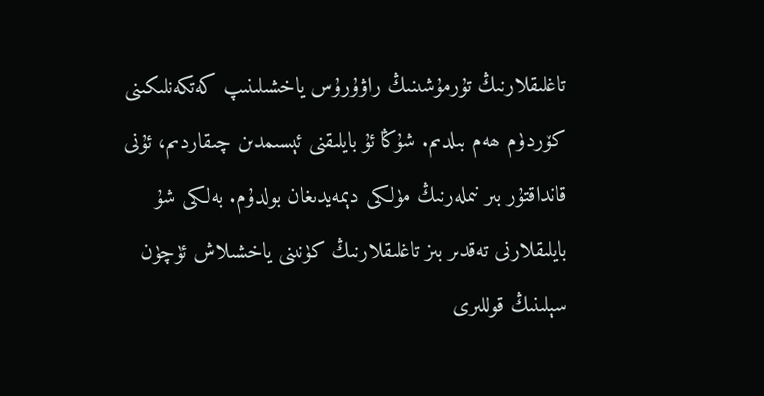تاغلىقلارنىڭ تۇرمۇشىنىڭ راۋۇرۇس ياخشىلىنىپ كەتكەنلىكىنى كۆردۈم ھەم بىلدىم. شۇڭا ئۇ بايلىقنى ئېسىمدىن چىقاردىم، ئۇنى قانداقتۇر بىر نىملەرنىڭ مۈلكى دېمەيدىغان بولدۇم. بەلكى شۇ بايلىقلارنى تەقدىر بىز تاغلىقلارنىڭ كۈنىنى ياخشىلاش ئۈچۈن سېلىنىڭ قوللىرى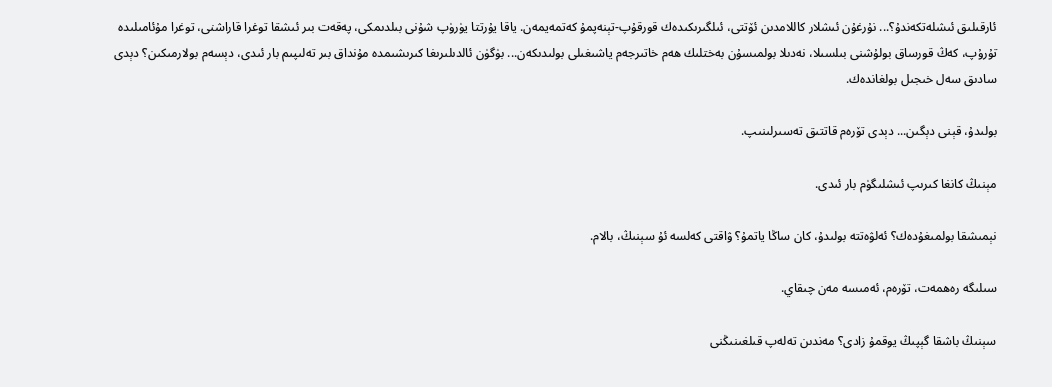ئارقىلىق ئىشلەتكەندۇ؟... نۇرغۇن ئىشلار كاللامدىن ئۆتتى، ئىلگىرىكىدەك قورقۇپ-تېنەپمۇ كەتمەيمەن. ياقا يۇرتتا يۈرۈپ شۇنى بىلدىمكى، پەقەت بىر ئىشقا توغرا قاراشنى، توغرا مۇئامىلىدە تۇرۇپ، كەڭ قورساق بولۇشنى بىلسىلا، نەدىلا بولمىسۇن بەختلىك ھەم خاتىرجەم ياشىغىلى بولىدىكەن... بۈگۈن ئالدىلىرىغا كىرىشىمدە مۇنداق بىر تەلىپىم بار ئىدى، دېسەم بولارمىكىن؟ دېدى سادىق سەل خىجىل بولغاندەك.

بولىدۇ، قېنى دېگىن... دېدى تۆرەم قاتتىق تەسىرلىنىپ.

مېنىڭ كانغا كىرىپ ئىشلىگۈم بار ئىدى.

نېمىشقا بولمىغۇدەك؟ ئەلۋەتتە بولىدۇ، كان ساڭا ياتمۇ؟ ۋاقتى كەلسە ئۇ سېنىڭ، بالام.

سىلىگە رەھمەت، تۆرەم، ئەمىسە مەن چىقاي.

سېنىڭ باشقا گېپىڭ يوقمۇ زادى؟ مەندىن تەلەپ قىلغىنىڭنى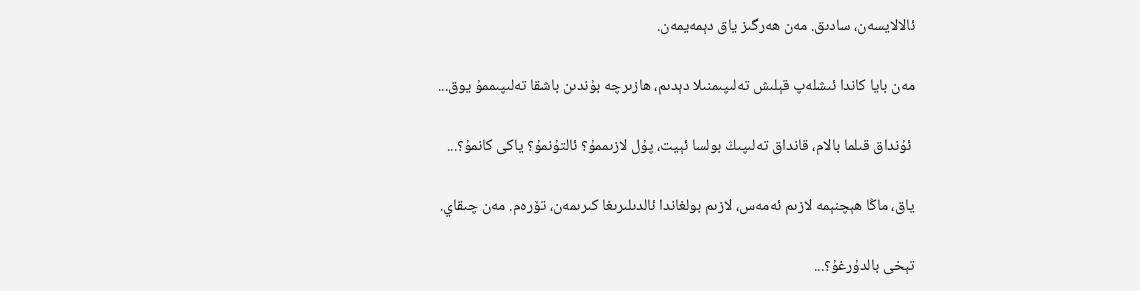ئالالايسەن، سادىق. مەن ھەرگىز ياق دېمەيمەن.

مەن بايا كاندا ئىشلەپ قېلىش تەلىپىمنىلا دېدىم، ھازىرچە بۇندىن باشقا تەلىپىممۇ يوق...

 ئۇنداق قىلما بالام، قانداق تەلىپىڭ بولسا ئېيت، پۇل لازىممۇ؟ ئالتۇنمۇ؟ ياكى كانمۇ؟...

ياق، ماڭا ھېچنېمە لازىم ئەمەس، لازىم بولغاندا ئالدىلىرىغا كىرىمەن، تۆرەم. مەن چىقاي.

تېخى بالدۇرغۇ؟...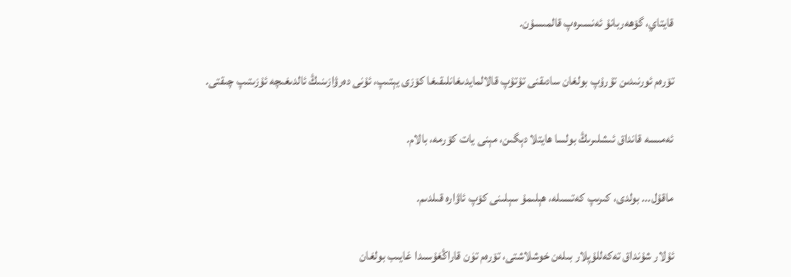قايتاي، گۆھەربانۇ ئەنسىرەپ قالمىسۇن.

تۆرەم ئورنىدىن تۇرۇپ بولغان سادىقنى تۇتۇپ قالالمايدىغانلىقىغا كۆزى يېتىپ، ئۇنى دەرۋازىنىڭ ئالدىغىچە ئۇزىتىپ چىقتى.

ئەمىسە قانداق ئىشلىرىڭ بولسا ھايتلا دېگىن، مېنى يات كۆرمە، بالام.

ماقۇل... بولدى، كىرىپ كەتسىلە، ھېلىمۇ سېلىنى كۆپ ئاۋارە قىلدىم.

ئۇلار شۇنداق تەكەللۇپلار بىلەن خوشلاشتى، تۆرەم تۈن قاراڭغۇسىدا غايىب بولغان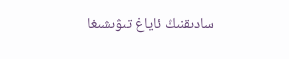سادىقنىڭ ئاياغ تىۋىشىغا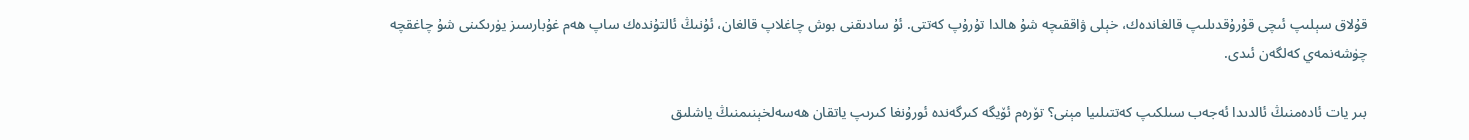قۇلاق سېلىپ ئىچى قۇرۇقدىلىپ قالغاندەك، خېلى ۋاققىچە شۇ ھالدا تۇرۇپ كەتتى. ئۇ سادىقنى بوش چاغلاپ قالغان، ئۇنىڭ ئالتۇندەك ساپ ھەم غۇبارسىز يۈرىكىنى شۇ چاغقچە چۈشەنمەي كەلگەن ئىدى.

بىر يات ئادەمنىڭ ئالدىدا ئەجەب سىلكىپ كەتتىلىيا مېنى؟ تۆرەم ئۆيگە كىرگەندە ئورۇنغا كىرىپ ياتقان ھەسەلخېنىمنىڭ ياشلىق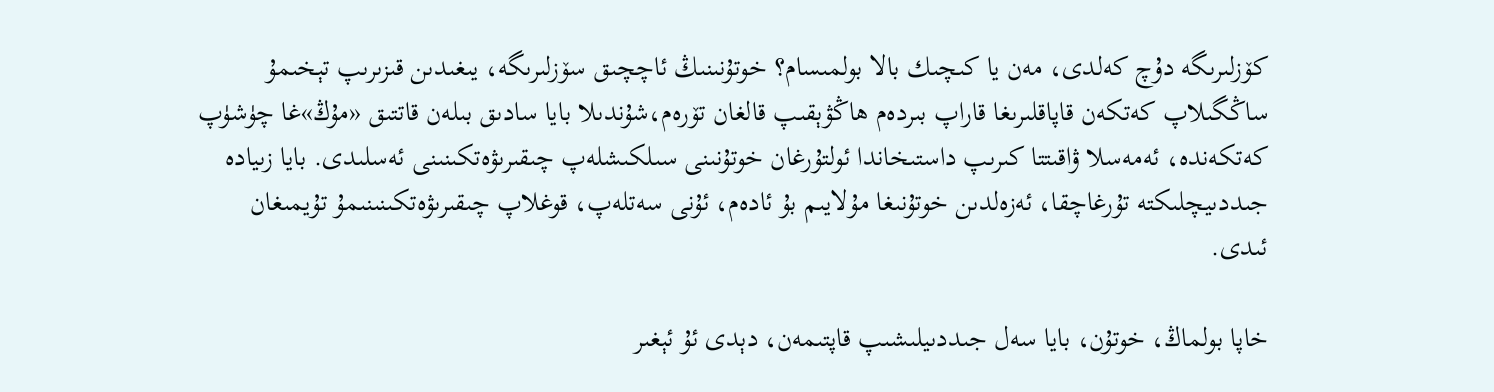كۆزلىرىگە دۇچ كەلدى، مەن يا كىچىك بالا بولمىسام؟ خوتۇنىنىڭ ئاچچىق سۆزلىرىگە، يىغىدىن قىزىرىپ تېخىمۇ ساڭگىلاپ كەتكەن قاپاقلىرىغا قاراپ بىردەم ھاڭۋېقىپ قالغان تۆرەم،شۇندىلا بايا سادىق بىلەن قاتتىق «مۇڭ»غا چۈشۈپ كەتكەندە، ئەمەسلا ۋاقىتتا كىرىپ داستىخاندا ئولتۇرغان خوتۇنىنى سىلكىشلەپ چىقىرىۋەتكىنىنى ئەسلىدى. بايا زىيادە جىددىيچلىكتە تۇرغاچقا، ئەزەلدىن خوتۇنىغا مۇلايىم بۇ ئادەم، ئۇنى سەتلەپ، قوغلاپ چىقىرىۋەتكىنىنىمۇ تۇيمىغان ئىدى.

خاپا بولماڭ، خوتۇن، بايا سەل جىددىيلىشىپ قاپتىمەن، دېدى ئۇ ئېغىر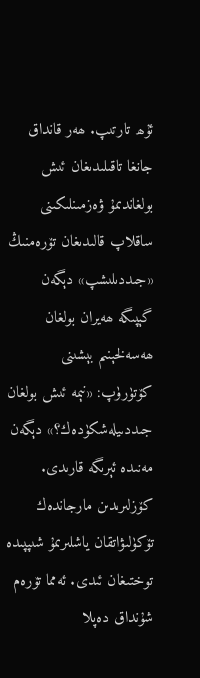ئۇھ تارتىپ. ھەر قانداق جانغا تاقىلىدىغان ئىش بولغاندىمۇ ۋەزمىنلىكىنى ساقلاپ قالىدىغان تۆرەمنىڭ «جىددىلىشپ» دېگەن گېپىگە ھەيران بولغان ھەسەلخېنىم بېشىنى كۆتۈرۈپ: «نېمە ئىش بولغان جىددىيلەشكۈدەك؟» دېگەن مەنىدە ئېرىگە قارىدى. كۆزلىرىدىن مارجاندەك تۆكۈلىۋاتقان ياشلىرىمۇ شىپپىدە توختىغان ئىدى. ئەمما تۆرەم شۇنداق دەپلا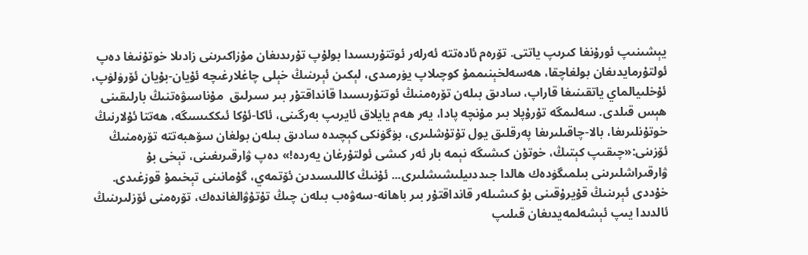يېشىنىپ ئورۇنغا كىرىپ ياتتى. تۆرەم ئادەتتە ئەرلەر ئوتتۇرىسىدا بولۇپ تۇرىدىغان مۇزاكىرىنى زادىلا خوتۇنىغا دەپ ئولتۇرمايدىغان بولغاچقا، ھەسەلخېنىممۇ كوچىلاپ يۈرمىدى، لېكىن ئېرىنىڭ خېلى چاغلارغىچە ئۇيان-بۇيان ئۆرۈلۈپ، ئۇخلىيالماي ياتقىنىغا قاراپ، سادىق بىلەن تۆرەمنىڭ ئوتتۇرىسىدا قانداقتۇر بىر سىرلىق  مۇناسىۋەتنىڭ بارلىقىنى ھېس قىلدى. سەلىمگە تۇرۇپلا بىر مۇنچە پادا، يەر ھەم يايلاق ئايرىپ بەرگىنى، ئاكا-ئۇكا ئىككىسىگە، ھەتتا ئۇلارنىڭ خوتۇنلىرىغا، بالا-چاقىلىرىغا پەرقلىق يول تۇتۇشلىرى، بۈگۈنكى كېچىدە سادىق بىلەن بولغان سۆھبەتتە تۆرەمنىڭ ئۆزىنى:«چىقىپ كېتىڭ، خوتۇن كىشىگە نېمە بار ئەر كىشى ئولتۇرغان يەردە!» دەپ ۋارقىرىغىنى، تېخى بۇ ۋارقىراشلىرىنى بىلمىگۈدەك ھالدا جىددىيلىشىشلىرى... ئۇنىڭ كاللىسىدىن ئۆتمەي، گۇمانىنى تېخىمۇ قوزغىدى. خۇددى ئېرىنىڭ قۇيرۇقىنى بۇ كىشىلەر قانداقتۇر بىر باھانە-سەۋەب بىلەن چىڭ تۇتۇۋالغاندەك، تۆرەمنى ئۆزلىرىنىڭ ئالدىدا يىپ ئېشەلمەيدىغان قىلىپ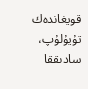قويغاندەك تۇيۇلۇپ، سادىققا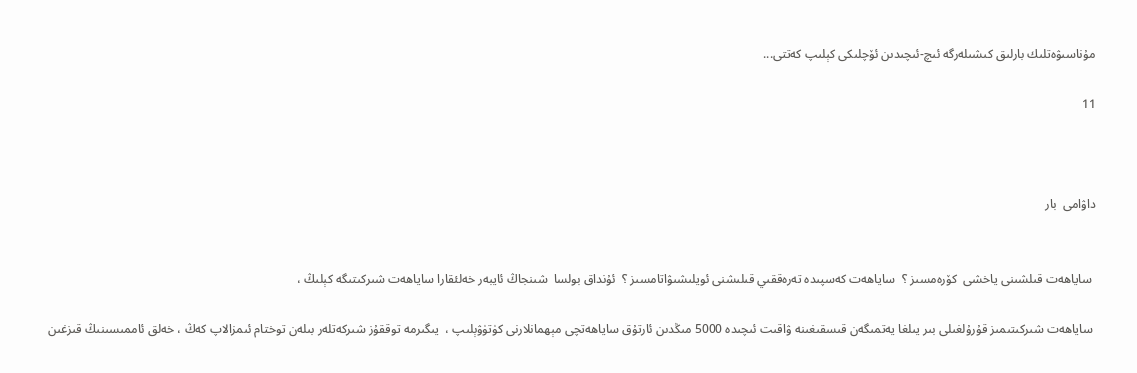مۇناسىۋەتلىك بارلىق كىشىلەرگە ئىچ-ئىچىدىن ئۆچلىكى كېلىپ كەتتى...

11



داۋامى  بار


 ساياھەت قىلشىنى ياخشى  كۆرەمسىز ؟  ساياھەت كەسپىدە تەرەققىي قىلىشنى ئويلىشىۋاتامسىز ؟  ئۇنداق بولسا  شىنجاڭ ئايبەر خەلئقارا ساياھەت شىركىتىگە كېلىڭ ،

 ساياھەت شىركىتىمىز قۇرۇلغىلى بىر يىلغا يەتمىگەن قىسقىغىنە ۋاقىت ئىچىدە 5000 مىڭدىن ئارتۇق ساياھەتچى مېھمانلارنى كۈتۈۋېلىپ ،  يىگىرمە توققۇز شىركەتلەر بىلەن توختام ئىمزالاپ كەڭ ، خەلق ئاممىسىنىڭ قىزغىن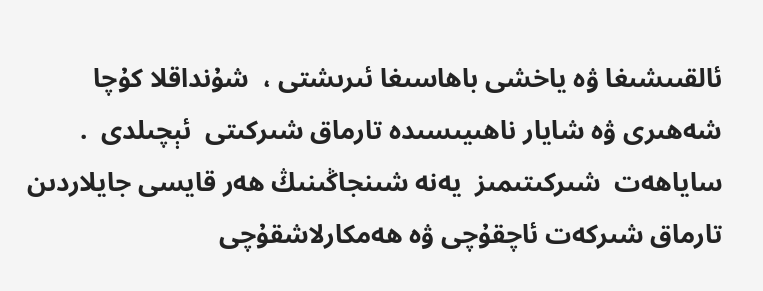ئالقىىشىغا ۋە ياخشى باھاسىغا ئىرىشتى ،  شۇنداقلا كۇچا شەھىرى ۋە شايار ناھىيىسىدە تارماق شىركىتى  ئېچىلدى  . ساياھەت  شىركىتىمىز  يەنە شىنجاڭىنىڭ ھەر قايسى جايلاردىن تارماق شىركەت ئاچقۇچى ۋە ھەمكارلاشقۇچى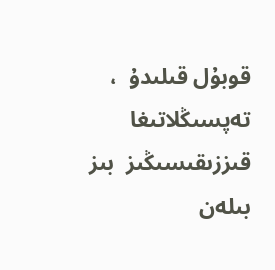قوبۇل قىلىدۇ  ،  تەپسىڭلاتىغا قىززىقىسىڭىز  بىز بىلەن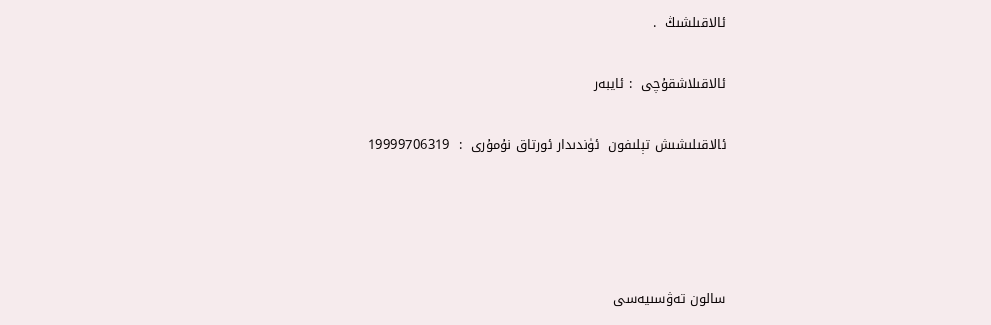ئالاقىلشىڭ  .

ئالاقىلاشقۇچى  : ئايبەر

ئالاقىلىشىش تېلىفون  ئۈندىدار ئورتاق نۇمۇرى  :  19999706319




سالون تەۋسىيەسى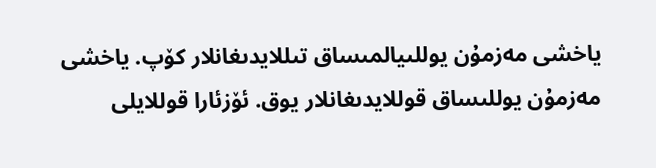ياخشى مەزمۇن يوللىيالمىساق تىللايدىغانلار كۆپ. ياخشى مەزمۇن يوللىساق قوللايدىغانلار يوق. ئۆزئارا قوللايلى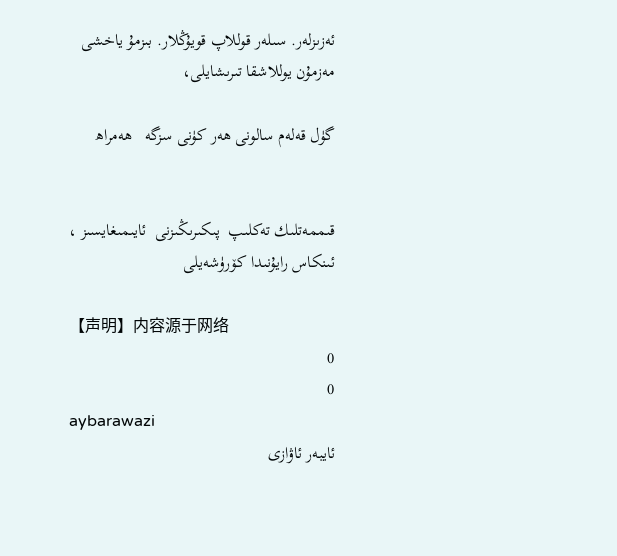ئەزىزلەر. سىلەر قوللاپ قويۇڭلار. بىزمۇ ياخشى مەزمۇن يوللاشقا تىرىشايلى،

گۈل قەلەم سالونى ھەر كۈنى سزگە   ھەمراھ


قىممەتلىك تەكلىپ  پىكىرىڭىزنى  ئايىمىغايسىز ، ئىنكاس رايۇنىدا كۆرۈشەيلى

【声明】内容源于网络
0
0
aybarawazi
ئايبەر ئاۋازى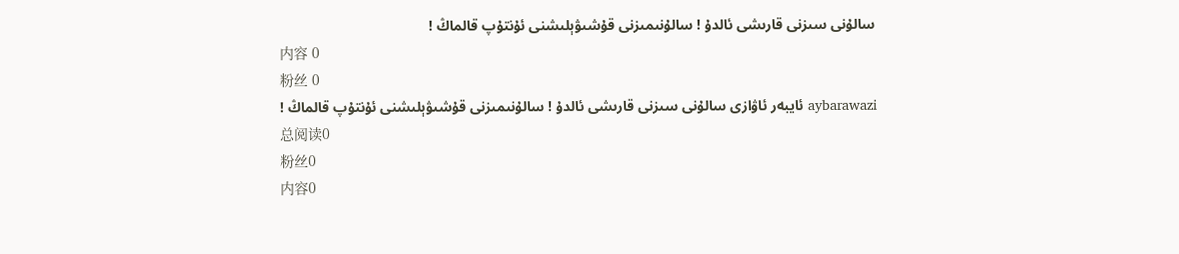سالۇنى سىزنى قارىشى ئالدۇ ! سالۇنىمىزنى قۇشىۋېلىشنى ئۇنتۇپ قالماڭ !
内容 0
粉丝 0
aybarawazi ئايبەر ئاۋازى سالۇنى سىزنى قارىشى ئالدۇ ! سالۇنىمىزنى قۇشىۋېلىشنى ئۇنتۇپ قالماڭ !
总阅读0
粉丝0
内容0